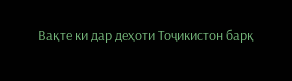Вақте ки дар деҳоти Тоҷикистон барқ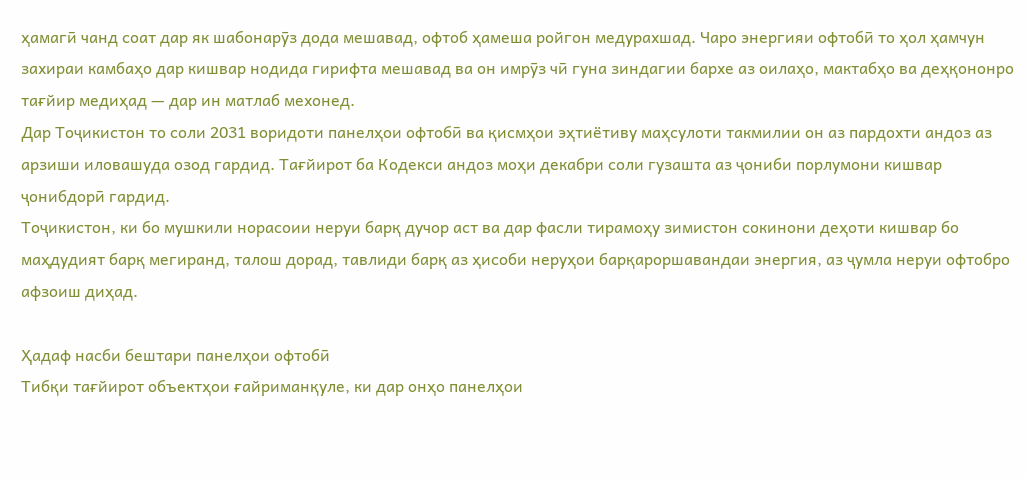ҳамагӣ чанд соат дар як шабонарӯз дода мешавад, офтоб ҳамеша ройгон медурахшад. Чаро энергияи офтобӣ то ҳол ҳамчун захираи камбаҳо дар кишвар нодида гирифта мешавад ва он имрӯз чӣ гуна зиндагии бархе аз оилаҳо, мактабҳо ва деҳқононро тағйир медиҳад — дар ин матлаб мехонед.
Дар Тоҷикистон то соли 2031 воридоти панелҳои офтобӣ ва қисмҳои эҳтиётиву маҳсулоти такмилии он аз пардохти андоз аз арзиши иловашуда озод гардид. Тағйирот ба Кодекси андоз моҳи декабри соли гузашта аз ҷониби порлумони кишвар ҷонибдорӣ гардид.
Тоҷикистон, ки бо мушкили норасоии неруи барқ дучор аст ва дар фасли тирамоҳу зимистон сокинони деҳоти кишвар бо маҳдудият барқ мегиранд, талош дорад, тавлиди барқ аз ҳисоби неруҳои барқароршавандаи энергия, аз ҷумла неруи офтобро афзоиш диҳад.

Ҳадаф насби бештари панелҳои офтобӣ
Тибқи тағйирот объектҳои ғайриманқуле, ки дар онҳо панелҳои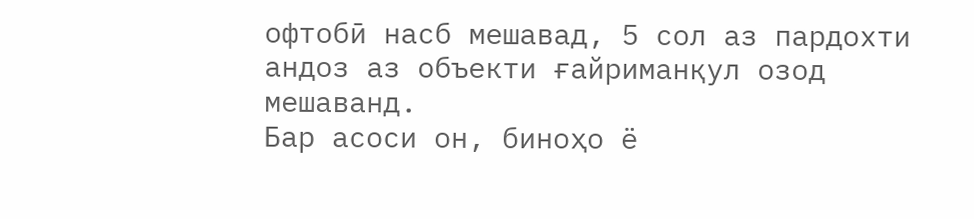офтобӣ насб мешавад, 5 сол аз пардохти андоз аз объекти ғайриманқул озод мешаванд.
Бар асоси он, биноҳо ё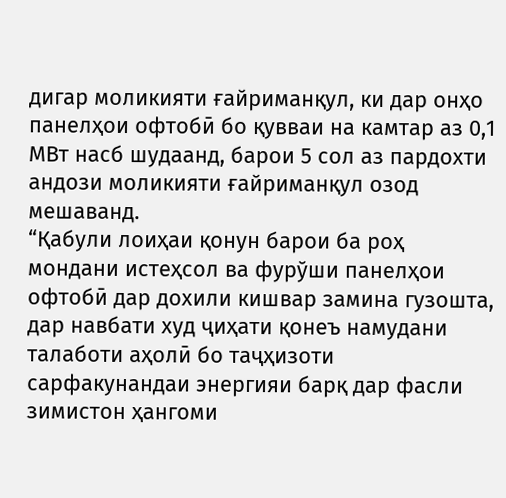дигар моликияти ғайриманқул, ки дар онҳо панелҳои офтобӣ бо қувваи на камтар аз 0,1 МВт насб шудаанд, барои 5 сол аз пардохти андози моликияти ғайриманқул озод мешаванд.
“Қабули лоиҳаи қонун барои ба роҳ мондани истеҳсол ва фурўши панелҳои офтобӣ дар дохили кишвар замина гузошта, дар навбати худ ҷиҳати қонеъ намудани талаботи аҳолӣ бо таҷҳизоти сарфакунандаи энергияи барқ дар фасли зимистон ҳангоми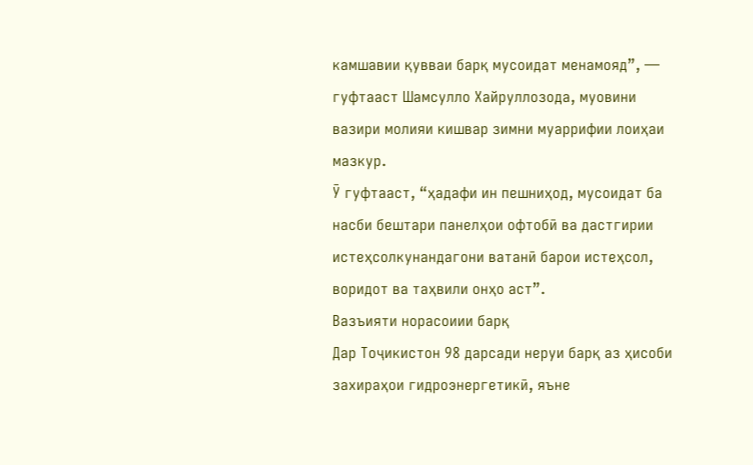камшавии қувваи барқ мусоидат менамояд”, — гуфтааст Шамсулло Хайруллозода, муовини вазири молияи кишвар зимни муаррифии лоиҳаи мазкур.
Ӯ гуфтааст, “ҳадафи ин пешниҳод, мусоидат ба насби бештари панелҳои офтобӣ ва дастгирии истеҳсолкунандагони ватанӣ барои истеҳсол, воридот ва таҳвили онҳо аст”.
Вазъияти норасоиии барқ
Дар Тоҷикистон 98 дарсади неруи барқ аз ҳисоби захираҳои гидроэнергетикӣ, яъне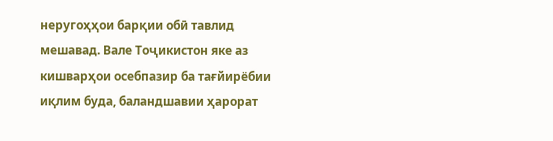неругоҳҳои барқии обӣ тавлид мешавад. Вале Тоҷикистон яке аз кишварҳои осебпазир ба тағйирёбии иқлим буда, баландшавии ҳарорат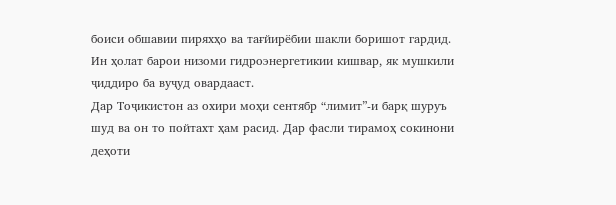боиси обшавии пиряхҳо ва тағйирёбии шакли боришот гардид. Ин ҳолат барои низоми гидроэнергетикии кишвар, як мушкили ҷиддиро ба вуҷуд овардааст.
Дар Тоҷикистон аз охири моҳи сентябр “лимит”-и барқ шуруъ шуд ва он то пойтахт ҳам расид. Дар фасли тирамоҳ сокинони деҳоти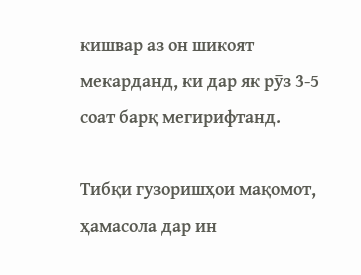кишвар аз он шикоят мекарданд, ки дар як рӯз 3-5 соат барқ мегирифтанд.

Тибқи гузоришҳои мақомот, ҳамасола дар ин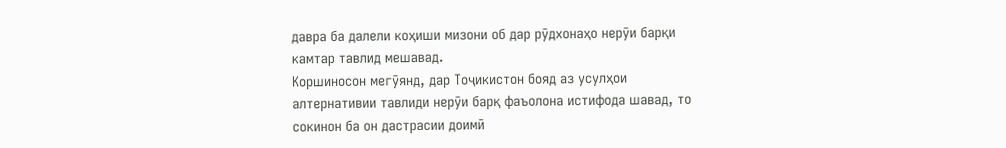давра ба далели коҳиши мизони об дар рӯдхонаҳо нерӯи барқи камтар тавлид мешавад.
Коршиносон мегӯянд, дар Тоҷикистон бояд аз усулҳои алтернативии тавлиди нерӯи барқ фаъолона истифода шавад, то сокинон ба он дастрасии доимӣ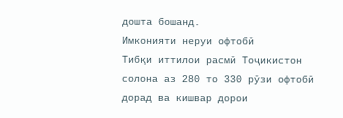дошта бошанд.
Имконияти неруи офтобӣ
Тибқи иттилои расмӣ Тоҷикистон солона аз 280 то 330 рӯзи офтобӣ дорад ва кишвар дорои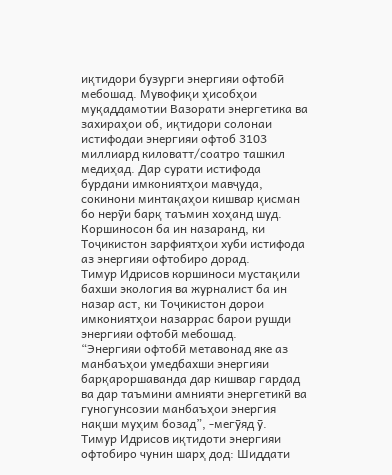иқтидори бузурги энергияи офтобӣ мебошад. Мувофиқи ҳисобҳои муқаддамотии Вазорати энергетика ва захираҳои об, иқтидори солонаи истифодаи энергияи офтоб 3103 миллиард киловатт/соатро ташкил медиҳад. Дар сурати истифода бурдани имкониятҳои мавҷуда, сокинони минтақаҳои кишвар қисман бо нерӯи барқ таъмин хоҳанд шуд.
Коршиносон ба ин назаранд, ки Тоҷикистон зарфиятҳои хуби истифода аз энергияи офтобиро дорад.
Тимур Идрисов коршиноси мустақили бахши экология ва журналист ба ин назар аст, ки Тоҷикистон дорои имкониятҳои назаррас барои рушди энергияи офтобӣ мебошад.
“Энергияи офтобӣ метавонад яке аз манбаъҳои умедбахши энергияи барқароршаванда дар кишвар гардад ва дар таъмини амнияти энергетикӣ ва гуногунсозии манбаъҳои энергия нақши муҳим бозад”, -мегӯяд ӯ.
Тимур Идрисов иқтидоти энергияи офтобиро чунин шарҳ дод: Шиддати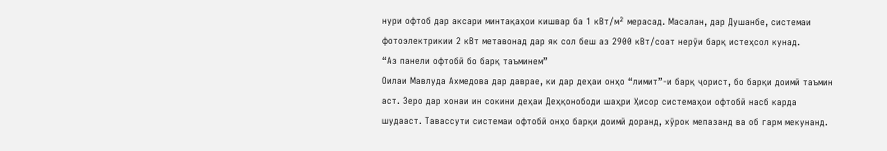нури офтоб дар аксари минтақаҳои кишвар ба 1 кВт/м² мерасад. Масалан, дар Душанбе, системаи фотоэлектрикии 2 кВт метавонад дар як сол беш аз 2900 кВт/соат нерӯи барқ истеҳсол кунад.
“Аз панели офтобӣ бо барқ таъминем”
Оилаи Мавлуда Ахмедова дар даврае, ки дар деҳаи онҳо “лимит”-и барқ ҷорист, бо барқи доимӣ таъмин аст. Зеро дар хонаи ин сокини деҳаи Деҳқонободи шаҳри Ҳисор системаҳои офтобӣ насб карда шудааст. Тавассути системаи офтобӣ онҳо барқи доимӣ доранд, хӯрок мепазанд ва об гарм мекунанд.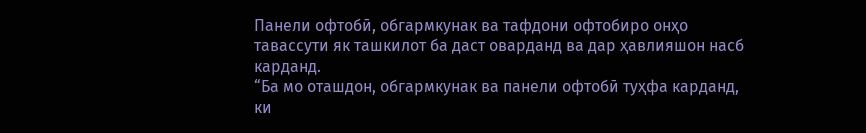Панели офтобӣ, обгармкунак ва тафдони офтобиро онҳо тавассути як ташкилот ба даст оварданд ва дар ҳавлияшон насб карданд.
“Ба мо оташдон, обгармкунак ва панели офтобӣ туҳфа карданд, ки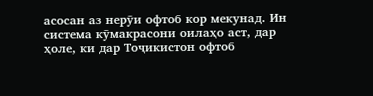асосан аз нерӯи офтоб кор мекунад. Ин система кӯмакрасони оилаҳо аст, дар ҳоле, ки дар Тоҷикистон офтоб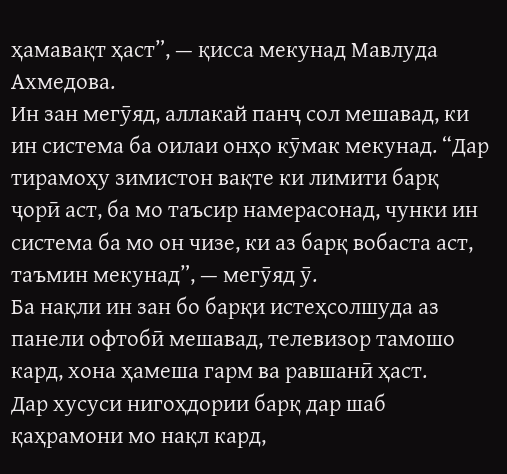ҳамавақт ҳаст”, — қисса мекунад Мавлуда Ахмедова.
Ин зан мегӯяд, аллакай панҷ сол мешавад, ки ин система ба оилаи онҳо кӯмак мекунад. “Дар тирамоҳу зимистон вақте ки лимити барқ ҷорӣ аст, ба мо таъсир намерасонад, чунки ин система ба мо он чизе, ки аз барқ вобаста аст, таъмин мекунад”, — мегӯяд ӯ.
Ба нақли ин зан бо барқи истеҳсолшуда аз панели офтобӣ мешавад, телевизор тамошо кард, хона ҳамеша гарм ва равшанӣ ҳаст.
Дар хусуси нигоҳдории барқ дар шаб қаҳрамони мо нақл кард,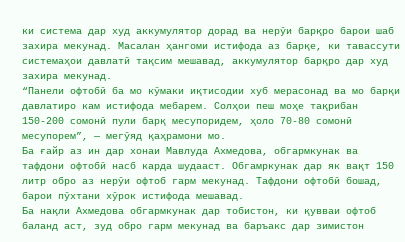ки система дар худ аккумулятор дорад ва нерӯи барқро барои шаб захира мекунад. Масалан ҳангоми истифода аз барқе, ки тавассути системаҳои давлатӣ тақсим мешавад, аккумулятор барқро дар худ захира мекунад.
“Панели офтобӣ ба мо кӯмаки иқтисодии хуб мерасонад ва мо барқи давлатиро кам истифода мебарем. Солҳои пеш моҳе тақрибан 150-200 сомонӣ пули барқ месупоридем, ҳоло 70-80 сомонӣ месупорем”, — мегӯяд қаҳрамони мо.
Ба ғайр аз ин дар хонаи Мавлуда Ахмедова, обгармкунак ва тафдони офтобӣ насб карда шудааст. Обгамркунак дар як вақт 150 литр обро аз нерӯи офтоб гарм мекунад. Тафдони офтобӣ бошад, барои пӯхтани хӯрок истифода мешавад.
Ба нақли Ахмедова обгармкунак дар тобистон, ки қувваи офтоб баланд аст, зуд обро гарм мекунад ва баръакс дар зимистон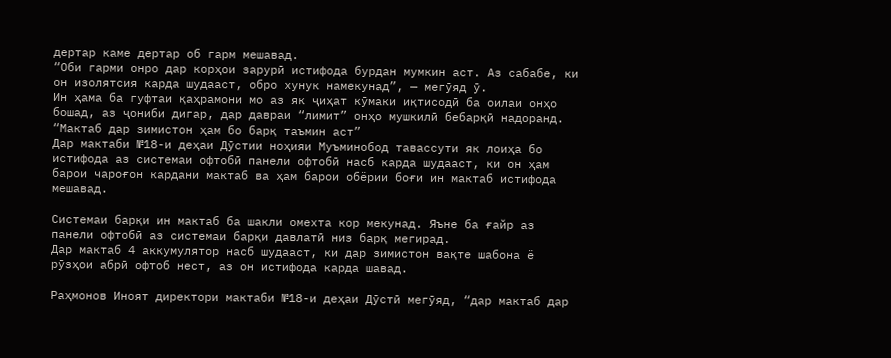дертар каме дертар об гарм мешавад.
“Оби гарми онро дар корҳои зарурӣ истифода бурдан мумкин аст. Аз сабабе, ки он изолятсия карда шудааст, обро хунук намекунад”, — мегӯяд ӯ.
Ин ҳама ба гуфтаи қаҳрамони мо аз як ҷиҳат кӯмаки иқтисодӣ ба оилаи онҳо бошад, аз ҷониби дигар, дар давраи “лимит” онҳо мушкилӣ бебарқӣ надоранд.
“Мактаб дар зимистон ҳам бо барқ таъмин аст”
Дар мактаби №18-и деҳаи Дӯстии ноҳияи Муъминобод тавассути як лоиҳа бо истифода аз системаи офтобӣ панели офтобӣ насб карда шудааст, ки он ҳам барои чароғон кардани мактаб ва ҳам барои обёрии боғи ин мактаб истифода мешавад.

Системаи барқи ин мактаб ба шакли омехта кор мекунад. Яъне ба ғайр аз панели офтобӣ аз системаи барқи давлатӣ низ барқ мегирад.
Дар мактаб 4 аккумулятор насб шудааст, ки дар зимистон вақте шабона ё рӯзҳои абрӣ офтоб нест, аз он истифода карда шавад.

Раҳмонов Иноят директори мактаби №18-и деҳаи Дӯстӣ мегӯяд, “дар мактаб дар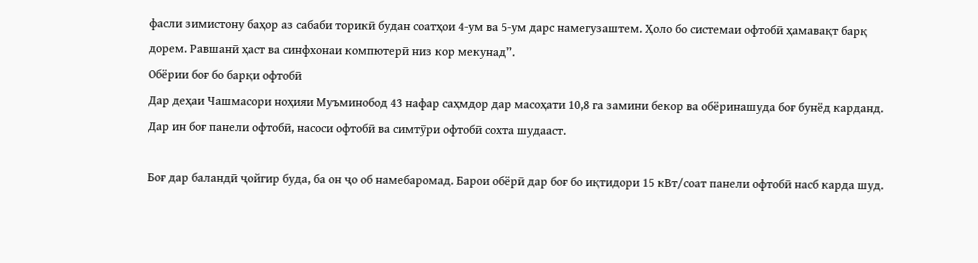фасли зимистону баҳор аз сабаби торикӣ будан соатҳои 4-ум ва 5-ум дарс намегузаштем. Ҳоло бо системаи офтобӣ ҳамавақт барқ дорем. Равшанӣ ҳаст ва синфхонаи компютерӣ низ кор мекунад”.
Обёрии боғ бо барқи офтобӣ
Дар деҳаи Чашмасори ноҳияи Муъминобод 43 нафар саҳмдор дар масоҳати 10,8 га замини бекор ва обёринашуда боғ бунёд карданд. Дар ин боғ панели офтобӣ, насоси офтобӣ ва симтӯри офтобӣ сохта шудааст.

Боғ дар баландӣ ҷойгир буда, ба он ҷо об намебаромад. Барои обёрӣ дар боғ бо иқтидори 15 кВт/соат панели офтобӣ насб карда шуд.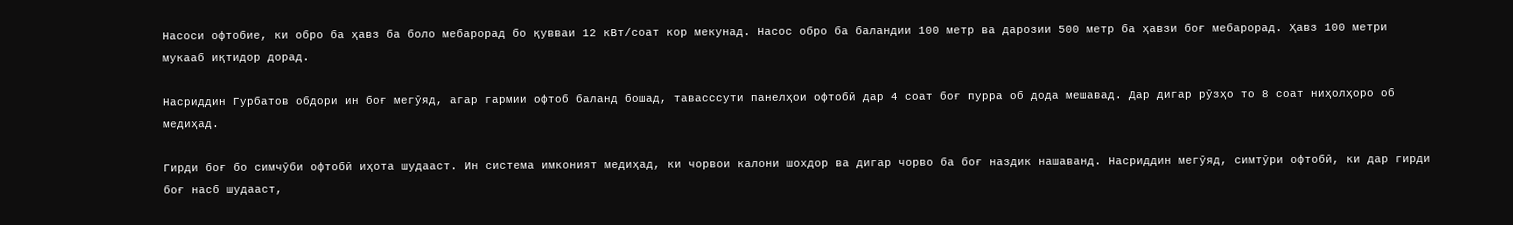Насоси офтобие, ки обро ба ҳавз ба боло мебарорад бо қувваи 12 кВт/соат кор мекунад. Насос обро ба баландии 100 метр ва дарозии 500 метр ба ҳавзи боғ мебарорад. Ҳавз 100 метри мукааб иқтидор дорад.

Насриддин Гурбатов обдори ин боғ мегӯяд, агар гармии офтоб баланд бошад, тавасссути панелҳои офтобӣ дар 4 соат боғ пурра об дода мешавад. Дар дигар рӯзҳо то 8 соат ниҳолҳоро об медиҳад.

Гирди боғ бо симчӯби офтобӣ иҳота шудааст. Ин система имконият медиҳад, ки чорвои калони шохдор ва дигар чорво ба боғ наздик нашаванд. Насриддин мегӯяд, симтӯри офтобӣ, ки дар гирди боғ насб шудааст,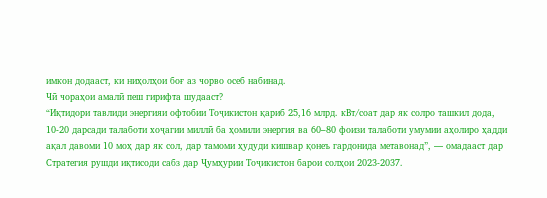имкон додааст, ки ниҳолҳои боғ аз чорво осеб набинад.
Чӣ чораҳои амалӣ пеш гирифта шудааст?
“Иқтидори тавлиди энергияи офтобии Тоҷикистон қариб 25,16 млрд. кВт/соат дар як солро ташкил дода, 10-20 дарсади талаботи хоҷагии миллӣ ба ҳомили энергия ва 60–80 фоизи талаботи умумии аҳолиро ҳадди ақал давоми 10 моҳ дар як сол, дар тамоми ҳудуди кишвар қонеъ гардонида метавонад”, — омадааст дар Стратегия рушди иқтисоди сабз дар Ҷумҳурии Тоҷикистон барои солҳои 2023-2037.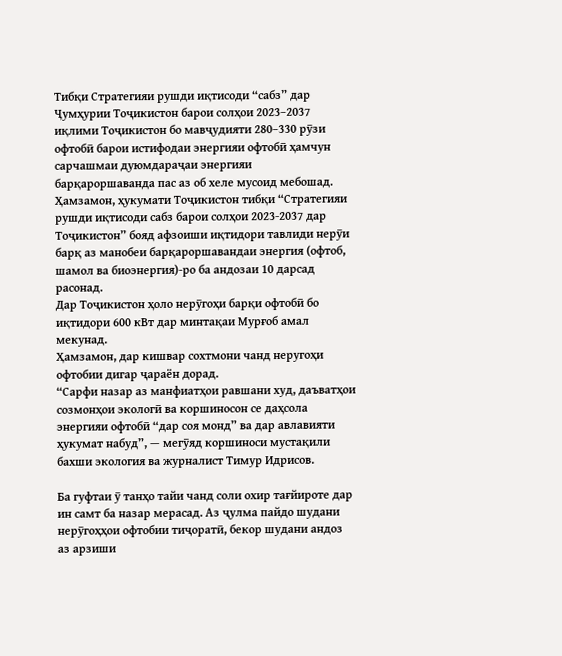Тибқи Стратегияи рушди иқтисоди “сабз” дар Ҷумҳурии Тоҷикистон барои солҳои 2023–2037 иқлими Тоҷикистон бо мавҷудияти 280–330 рӯзи офтобӣ барои истифодаи энергияи офтобӣ ҳамчун сарчашмаи дуюмдараҷаи энергияи барқароршаванда пас аз об хеле мусоид мебошад.
Ҳамзамон, ҳукумати Тоҷикистон тибқи “Стратегияи рушди иқтисоди сабз барои солҳои 2023-2037 дар Тоҷикистон” бояд афзоиши иқтидори тавлиди нерӯи барқ аз манобеи барқароршавандаи энергия (офтоб, шамол ва биоэнергия)-ро ба андозаи 10 дарсад расонад.
Дар Тоҷикистон ҳоло нерӯгоҳи барқи офтобӣ бо иқтидори 600 кВт дар минтақаи Мурғоб амал мекунад.
Ҳамзамон, дар кишвар сохтмони чанд неругоҳи офтобии дигар ҷараён дорад.
“Сарфи назар аз манфиатҳои равшани худ, даъватҳои созмонҳои экологӣ ва коршиносон се даҳсола энергияи офтобӣ “дар соя монд” ва дар авлавияти ҳукумат набуд”, — мегӯяд коршиноси мустақили бахши экология ва журналист Тимур Идрисов.

Ба гуфтаи ӯ танҳо тайи чанд соли охир тағйироте дар ин самт ба назар мерасад. Аз ҷулма пайдо шудани нерӯгоҳҳои офтобии тиҷоратӣ, бекор шудани андоз аз арзиши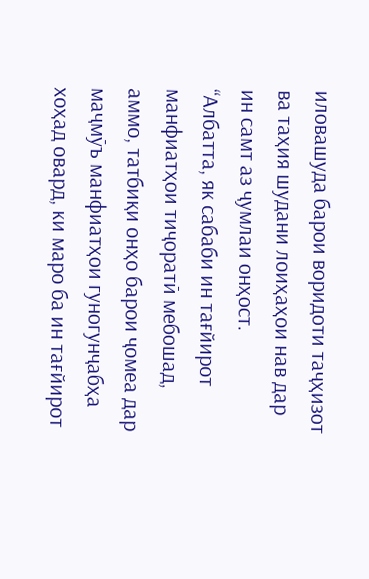иловашуда барои воридоти таҷҳизот ва таҳия шудани лоиҳаҳои нав дар ин самт аз ҷумлаи онҳост.
“Албатта, як сабаби ин тағйирот манфиатҳои тиҷоратӣ мебошад, аммо, татбиқи онҳо барои ҷомеа дар маҷмӯъ манфиатҳои гуногунҷабҳа хоҳад овард, ки маро ба ин тағйирот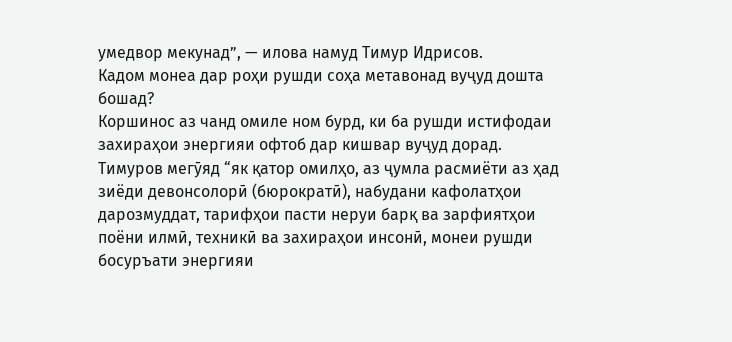умедвор мекунад”, — илова намуд Тимур Идрисов.
Кадом монеа дар роҳи рушди соҳа метавонад вуҷуд дошта бошад?
Коршинос аз чанд омиле ном бурд, ки ба рушди истифодаи захираҳои энергияи офтоб дар кишвар вуҷуд дорад.
Тимуров мегӯяд “як қатор омилҳо, аз ҷумла расмиёти аз ҳад зиёди девонсолорӣ (бюрократӣ), набудани кафолатҳои дарозмуддат, тарифҳои пасти неруи барқ ва зарфиятҳои поёни илмӣ, техникӣ ва захираҳои инсонӣ, монеи рушди босуръати энергияи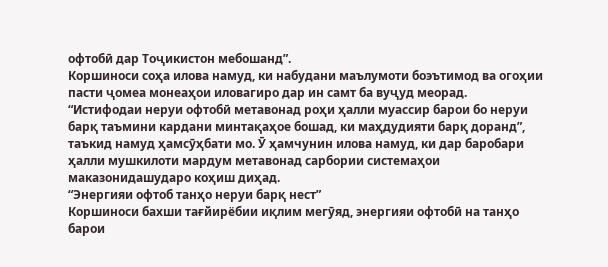офтобӣ дар Тоҷикистон мебошанд”.
Коршиноси соҳа илова намуд, ки набудани маълумоти боэътимод ва огоҳии пасти ҷомеа монеаҳои иловагиро дар ин самт ба вуҷуд меорад.
“Истифодаи неруи офтобӣ метавонад роҳи ҳалли муассир барои бо неруи барқ таъмини кардани минтақаҳое бошад, ки маҳдудияти барқ доранд”, таъкид намуд ҳамсӯҳбати мо. Ӯ ҳамчунин илова намуд, ки дар баробари ҳалли мушкилоти мардум метавонад сарбории системаҳои маказонидашударо коҳиш диҳад.
“Энергияи офтоб танҳо неруи барқ нест”
Коршиноси бахши тағйирёбии иқлим мегӯяд, энергияи офтобӣ на танҳо барои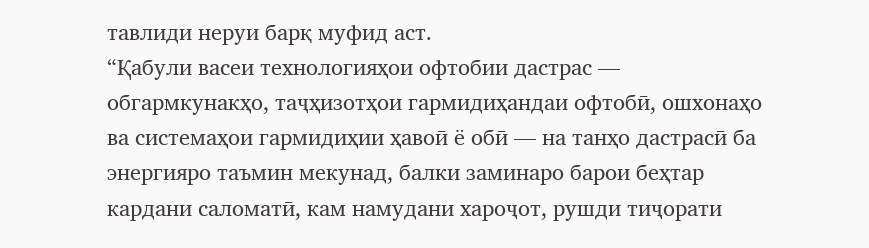тавлиди неруи барқ муфид аст.
“Қабули васеи технологияҳои офтобии дастрас — обгармкунакҳо, таҷҳизотҳои гармидиҳандаи офтобӣ, ошхонаҳо ва системаҳои гармидиҳии ҳавоӣ ё обӣ — на танҳо дастрасӣ ба энергияро таъмин мекунад, балки заминаро барои беҳтар кардани саломатӣ, кам намудани хароҷот, рушди тиҷорати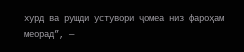хурд ва рушди устувори ҷомеа низ фароҳам меорад”, —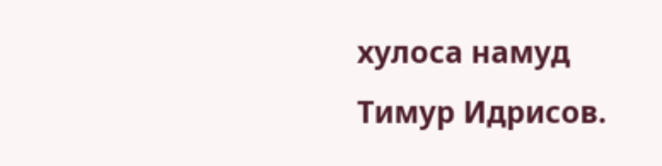хулоса намуд Тимур Идрисов.